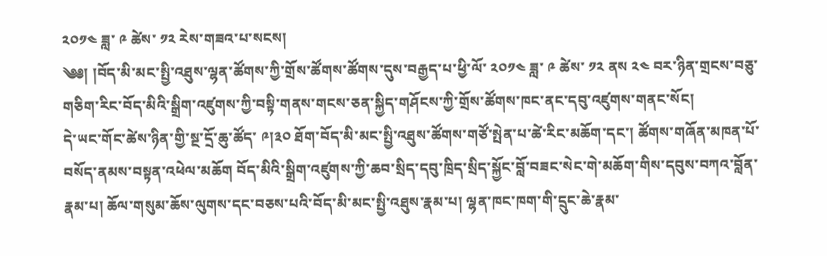༢༠༡༤ ཟླ་ ༩ ཚེས་ ༡༢ རེས་གཟའ་པ་སངས།
༄༅། །བོད་མི་མང་སྤྱི་འཐུས་ལྷན་ཚོགས་ཀྱི་གྲོས་ཚོགས་ཚོགས་དུས་བརྒྱད་པ་ཕྱི་ལོ་ ༢༠༡༤ ཟླ་ ༩ ཚེས་ ༡༢ ནས ༢༤ བར་ཉིན་གྲངས་བཅུ་གཅིག་རིང་བོད་མིའི་སྒྲིག་འཛུགས་ཀྱི་བསྟི་གནས་གངས་ཅན་སྐྱིད་གཤོངས་ཀྱི་གྲོས་ཚོགས་ཁང་ནང་དབུ་འཛུགས་གནང་སོང།
དེ་ཡང་གོང་ཚེས་ཉིན་གྱི་སྔ་དྲོ་ཆུ་ཚོད་ ༩།༣༠ ཐོག་བོད་མི་མང་སྤྱི་འཐུས་ཚོགས་གཙོ་སྤེན་པ་ཚེ་རིང་མཆོག་དང་། ཚོགས་གཞོན་མཁན་པོ་བསོད་ནམས་བསྟན་འཕེལ་མཆོག བོད་མིའི་སྒྲིག་འཛུགས་ཀྱི་ཆབ་སྲིད་དབུ་ཁྲིད་སྲིད་སྐྱོང་བློ་བཟང་སེང་གེ་མཆོག་གིས་དབུས་བཀའ་བློན་རྣམ་པ། ཆོལ་གསུམ་ཆོས་ལུགས་དང་བཅས་པའི་བོད་མི་མང་སྤྱི་འཐུས་རྣམ་པ། ལྷན་ཁང་ཁག་གི་དྲུང་ཆེ་རྣམ་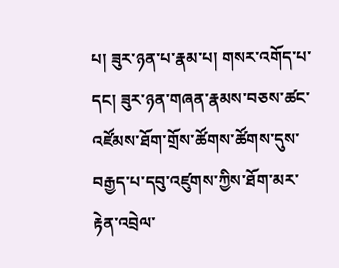པ། ཟུར་ཉན་པ་རྣམ་པ། གསར་འགོད་པ་དང། ཟུར་ཉན་གཞན་རྣམས་བཅས་ཚང་འཛོམས་ཐོག་གྲོས་ཚོགས་ཚོགས་དུས་བརྒྱད་པ་དབུ་འཛུགས་ཀྱིས་ཐོག་མར་རྟེན་འབྲེལ་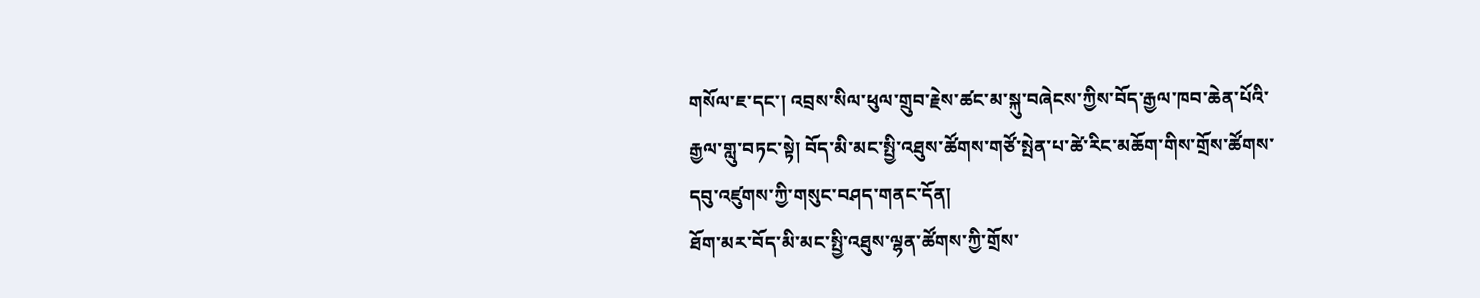གསོལ་ཇ་དང་། འབྲས་སིལ་ཕུལ་གྲུབ་རྗེས་ཚང་མ་སྐུ་བཞེངས་ཀྱིས་བོད་རྒྱལ་ཁབ་ཆེན་པོའི་རྒྱལ་གླུ་བཏང་སྟེ། བོད་མི་མང་སྤྱི་འཐུས་ཚོགས་གཙོ་སྤེན་པ་ཚེ་རིང་མཆོག་གིས་གྲོས་ཚོགས་དབུ་འཛུགས་ཀྱི་གསུང་བཤད་གནང་དོན།
ཐོག་མར་བོད་མི་མང་སྤྱི་འཐུས་ལྷན་ཚོགས་ཀྱི་གྲོས་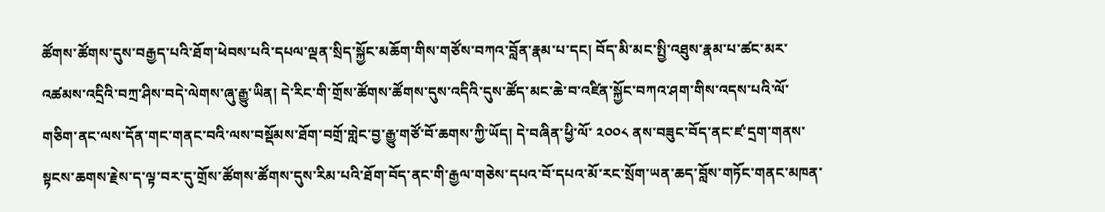ཚོགས་ཚོགས་དུས་བརྒྱད་པའི་ཐོག་ཕེབས་པའི་དཔལ་ལྡན་སྲིད་སྐྱོང་མཆོག་གིས་གཙོས་བཀའ་བློན་རྣམ་པ་དང། བོད་མི་མང་སྤྱི་འཐུས་རྣམ་པ་ཚང་མར་འཚམས་འདྲིའི་བཀྲ་ཤིས་བདེ་ལེགས་ཞུ་རྒྱུ་ཡིན། དེ་རིང་གི་གྲོས་ཚོགས་ཚོགས་དུས་འདིའི་དུས་ཚོད་མང་ཆེ་བ་འཛིན་སྐྱོང་བཀའ་ཤག་གིས་འདས་པའི་ལོ་གཅིག་ནང་ལས་དོན་གང་གནང་བའི་ལས་བསྡོམས་ཐོག་བགྲོ་གླེང་བྱ་རྒྱུ་གཙོ་བོ་ཆགས་ཀྱི་ཡོད། དེ་བཞིན་ཕྱི་ལོ་ ༢༠༠༨ ནས་བཟུང་བོད་ནང་ཛ་དྲག་གནས་སྟངས་ཆགས་རྗེས་ད་ལྟ་བར་དུ་གྲོས་ཚོགས་ཚོགས་དུས་རིམ་པའི་ཐོག་བོད་ནང་གི་རྒྱལ་གཅེས་དཔའ་བོ་དཔའ་མོ་རང་སྲོག་ཡན་ཆད་བློས་གཏོང་གནང་མཁན་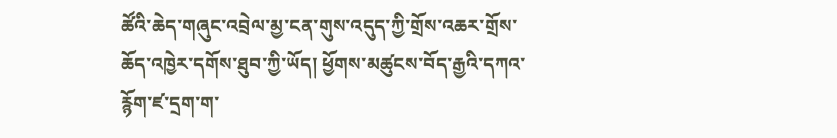ཚོའི་ཆེད་གཞུང་འབྲེལ་མྱ་ངན་གུས་འདུད་ཀྱི་གྲོས་འཆར་གྲོས་ཆོད་འཁྱེར་དགོས་ཐུབ་ཀྱི་ཡོད། ཕྱོགས་མཚུངས་བོད་རྒྱའི་དཀའ་རྙོག་ཛ་དྲག་ག་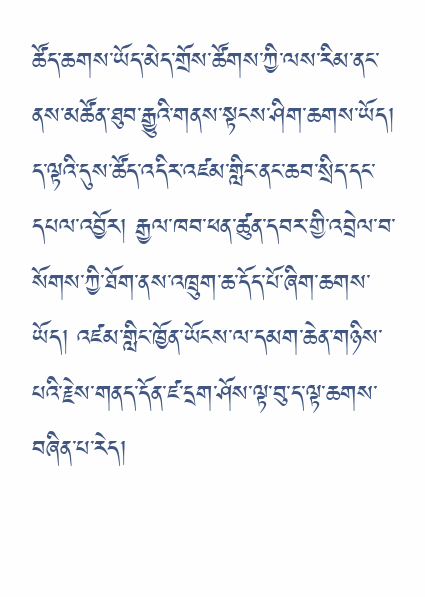ཚོད་ཆགས་ཡོད་མེད་གྲོས་ཚོགས་ཀྱི་ལས་རིམ་ནང་ནས་མཚོན་ཐུབ་རྒྱུའི་གནས་སྟངས་ཤིག་ཆགས་ཡོད།
ད་ལྟའི་དུས་ཚོད་འདིར་འཛམ་གླིང་ནང་ཆབ་སྲིད་དང་དཔལ་འབྱོར། རྒྱལ་ཁབ་ཕན་ཚུན་དབར་གྱི་འབྲེལ་བ་སོགས་ཀྱི་ཐོག་ནས་འཁྲུག་ཆ་དོད་པོ་ཞིག་ཆགས་ཡོད། འཛམ་གླིང་ཁྱོན་ཡོངས་ལ་དམག་ཆེན་གཉིས་པའི་རྗེས་གནད་དོན་ཛ་དྲག་ཤོས་ལྟ་བུ་ད་ལྟ་ཆགས་བཞིན་པ་རེད།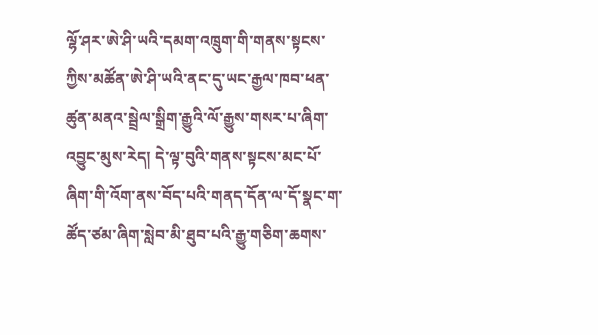ལྷོ་ཤར་ཨེ་ཤི་ཡའི་དམག་འཁྲུག་གི་གནས་སྟངས་ཀྱིས་མཚོན་ཨེ་ཤི་ཡའི་ནང་དུ་ཡང་རྒྱལ་ཁབ་ཕན་ཚུན་མནའ་སྦྲེལ་སྒྲིག་རྒྱུའི་ལོ་རྒྱུས་གསར་པ་ཞིག་འབྱུང་མུས་རེད། དེ་ལྟ་བུའི་གནས་སྟངས་མང་པོ་ཞིག་གི་འོག་ནས་བོད་པའི་གནད་དོན་ལ་དོ་སྣང་ག་ཚོད་ཙམ་ཞིག་སླེབ་མི་ཐུབ་པའི་རྒྱུ་གཅིག་ཆགས་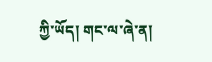ཀྱི་ཡོད། གང་ལ་ཞེ་ན།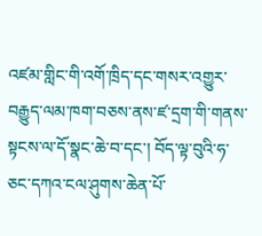འཛམ་གླིང་གི་འགོ་ཁྲིད་དང་གསར་འགྱུར་བརྒྱུད་ལམ་ཁག་བཅས་ནས་ཛ་དྲག་གི་གནས་སྟངས་ལ་དོ་སྣང་ཆེ་བ་དང་། བོད་ལྟ་བུའི་ཧ་ཅང་དཀའ་ངལ་ཤུགས་ཆེན་པོ་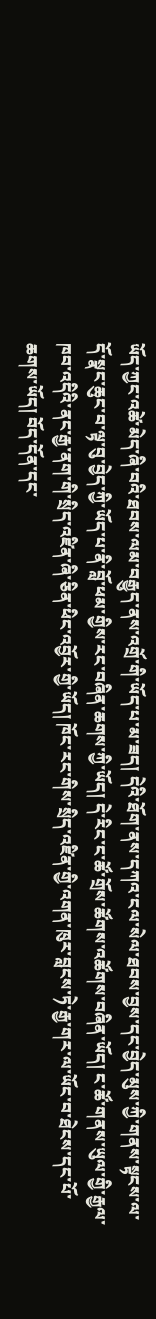ཡོད་ཀྱང་འཚེ་མེད་ཞི་བའི་ཐབས་ལམ་བརྒྱུད་ནས་འགྲོ་གི་ཡོད་པ་མ་ཟད། དེའི་ཐོག་ནས་དཀའ་ངལ་སེལ་ཐབས་བྱས་དང་བྱེད་མུས་ཀྱི་གནས་སྟངས་ལ་དོ་སྣང་ཆུང་བ་ལྟ་བུ་བྱེད་ཀྱི་ཡོད་པ་ནི་བློ་ཕམ་གྱིས་རང་བཞིན་ཆགས་ཀྱི་ཡོད། དེ་རིང་ང་ཚོ་གྲོས་ཚོགས་འཚོགས་བཞིན་ཡོད། ང་ཚོ་གནས་ཡུལ་གྱི་རྒྱལ་ཁབ་འདིའི་ནང་རྒྱ་ནག་གི་སྲིད་འཛིན་ཞི་ཅིན་ཕིང་འབྱོར་གྱི་ཡོད། ཁོང་རང་གིས་སྲིད་འཛིན་གྱི་འགན་ཁུར་བླངས་ཏེ་རྒྱ་གར་ལ་ཡོང་བ་ཐེངས་དང་པོ་ཆགས་ཡོད། བོད་དོན་དང་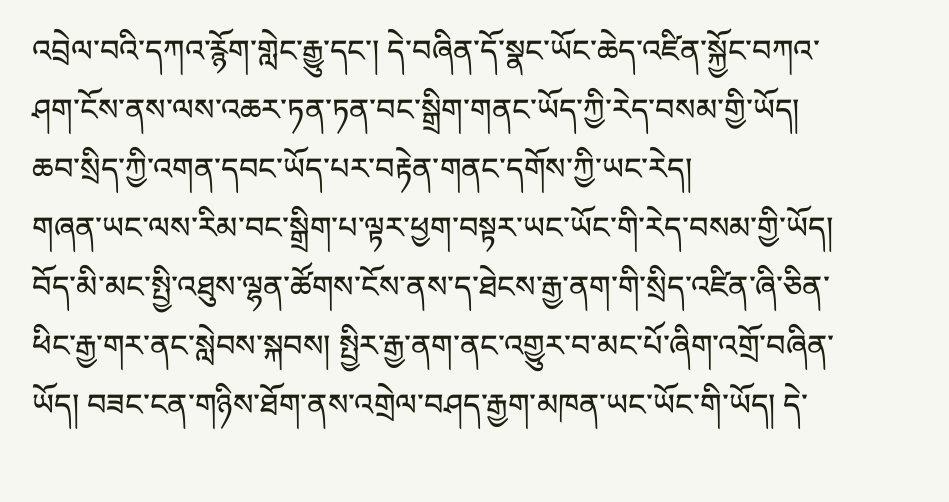འབྲེལ་བའི་དཀའ་རྙོག་གླེང་རྒྱུ་དང་། དེ་བཞིན་དོ་སྣང་ཡོང་ཆེད་འཛིན་སྐྱོང་བཀའ་ཤག་ངོས་ནས་ལས་འཆར་ཏན་ཏན་བང་སྒྲིག་གནང་ཡོད་ཀྱི་རེད་བསམ་གྱི་ཡོད། ཆབ་སྲིད་ཀྱི་འགན་དབང་ཡོད་པར་བརྟེན་གནང་དགོས་ཀྱི་ཡང་རེད།
གཞན་ཡང་ལས་རིམ་བང་སྒྲིག་པ་ལྟར་ཕྱག་བསྟར་ཡང་ཡོང་གི་རེད་བསམ་གྱི་ཡོད། བོད་མི་མང་སྤྱི་འཐུས་ལྷན་ཚོགས་ངོས་ནས་ད་ཐེངས་རྒྱ་ནག་གི་སྲིད་འཛིན་ཞི་ཅིན་ཕིང་རྒྱ་གར་ནང་སླེབས་སྐབས། སྤྱིར་རྒྱ་ནག་ནང་འགྱུར་བ་མང་པོ་ཞིག་འགྲོ་བཞིན་ཡོད། བཟང་ངན་གཉིས་ཐོག་ནས་འགྲེལ་བཤད་རྒྱག་མཁན་ཡང་ཡོང་གི་ཡོད། དེ་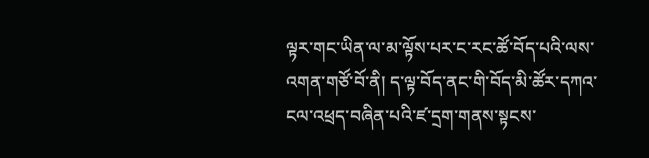ལྟར་གང་ཡིན་ལ་མ་ལྟོས་པར་ང་རང་ཚོ་བོད་པའི་ལས་འགན་གཙོ་བོ་ནི། ད་ལྟ་བོད་ནང་གི་བོད་མི་ཚོར་དཀའ་ངལ་འཕྲད་བཞིན་པའི་ཛ་དྲག་གནས་སྟངས་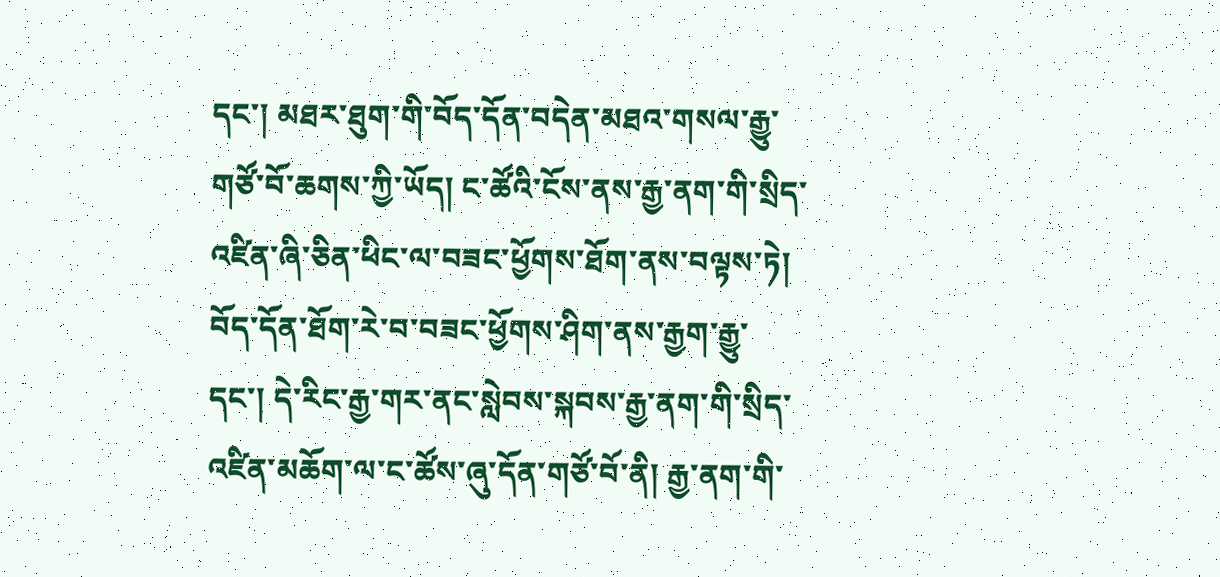དང་། མཐར་ཐུག་གི་བོད་དོན་བདེན་མཐའ་གསལ་རྒྱུ་གཙོ་བོ་ཆགས་ཀྱི་ཡོད། ང་ཚོའི་ངོས་ནས་རྒྱ་ནག་གི་སྲིད་འཛིན་ཞི་ཅིན་ཕིང་ལ་བཟང་ཕྱོགས་ཐོག་ནས་བལྟས་ཏེ། བོད་དོན་ཐོག་རེ་བ་བཟང་ཕྱོགས་ཤིག་ནས་རྒྱག་རྒྱུ་དང་། དེ་རིང་རྒྱ་གར་ནང་སླེབས་སྐབས་རྒྱ་ནག་གི་སྲིད་འཛིན་མཆོག་ལ་ང་ཚོས་ཞུ་དོན་གཙོ་བོ་ནི། རྒྱ་ནག་གི་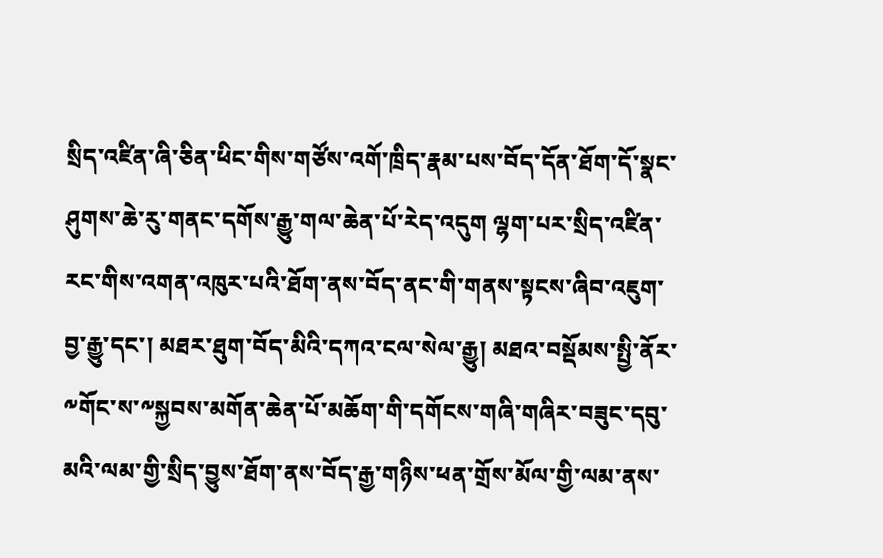སྲིད་འཛིན་ཞི་ཅིན་ཕིང་གིས་གཙོས་འགོ་ཁྲིད་རྣམ་པས་བོད་དོན་ཐོག་དོ་སྣང་ཤུགས་ཆེ་རུ་གནང་དགོས་རྒྱུ་གལ་ཆེན་པོ་རེད་འདུག ལྷག་པར་སྲིད་འཛིན་རང་གིས་འགན་འཁུར་པའི་ཐོག་ནས་བོད་ནང་གི་གནས་སྟངས་ཞིབ་འཇུག་བྱ་རྒྱུ་དང་། མཐར་ཐུག་བོད་མིའི་དཀའ་ངལ་སེལ་རྒྱུ། མཐའ་བསྡོམས་སྤྱི་ནོར་༸གོང་ས་༸སྐྱབས་མགོན་ཆེན་པོ་མཆོག་གི་དགོངས་གཞི་གཞིར་བཟུང་དབུ་མའི་ལམ་གྱི་སྲིད་བྱུས་ཐོག་ནས་བོད་རྒྱ་གཉིས་ཕན་གྲོས་མོལ་གྱི་ལམ་ནས་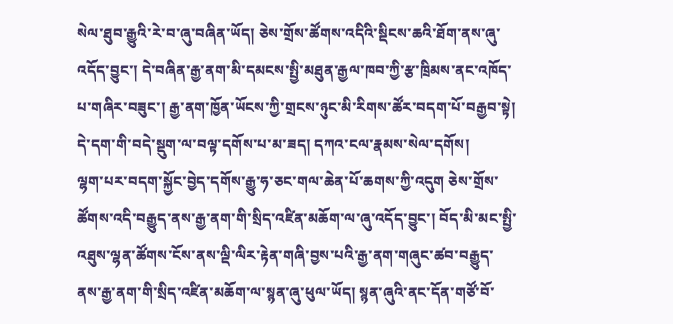སེལ་ཐུབ་རྒྱུའི་རེ་བ་ཞུ་བཞིན་ཡོད། ཅེས་གྲོས་ཚོགས་འདིའི་སྡིངས་ཆའི་ཐོག་ནས་ཞུ་འདོད་བྱུང་། དེ་བཞིན་རྒྱ་ནག་མི་དམངས་སྤྱི་མཐུན་རྒྱལ་ཁབ་ཀྱི་རྩ་ཁྲིམས་ནང་འཁོད་པ་གཞིར་བཟུང་། རྒྱ་ནག་ཁྱོན་ཡོངས་ཀྱི་གྲངས་ཉུང་མི་རིགས་ཚོར་བདག་པོ་བརྒྱབ་སྟེ། དེ་དག་གི་བདེ་སྡུག་ལ་བལྟ་དགོས་པ་མ་ཟད། དཀའ་ངལ་རྣམས་སེལ་དགོས།
ལྷག་པར་བདག་སྐྱོང་བྱེད་དགོས་རྒྱུ་ཧ་ཅང་གལ་ཆེན་པོ་ཆགས་ཀྱི་འདུག ཅེས་གྲོས་ཚོགས་འདི་བརྒྱུད་ནས་རྒྱ་ནག་གི་སྲིད་འཛིན་མཆོག་ལ་ཞུ་འདོད་བྱུང་། བོད་མི་མང་སྤྱི་འཐུས་ལྷན་ཚོགས་ངོས་ནས་ལྡི་ལིར་རྟེན་གཞི་བྱས་པའི་རྒྱ་ནག་གཞུང་ཚབ་བརྒྱུད་ནས་རྒྱ་ནག་གི་སྲིད་འཛིན་མཆོག་ལ་སྙན་ཞུ་ཕུལ་ཡོད། སྙན་ཞུའི་ནང་དོན་གཙོ་བོ་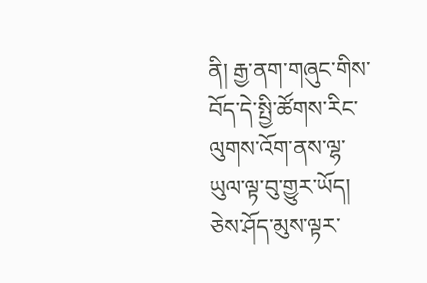ནི། རྒྱ་ནག་གཞུང་གིས་བོད་དེ་སྤྱི་ཚོགས་རིང་ལུགས་འོག་ནས་ལྷ་ཡུལ་ལྟ་བུ་གྱུར་ཡོད། ཅེས་ཤོད་མུས་ལྟར་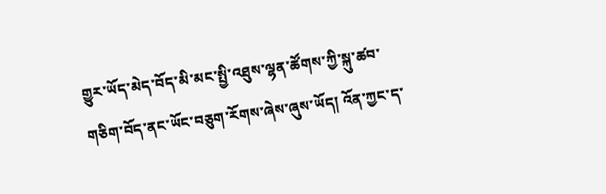གྱུར་ཡོད་མེད་བོད་མི་མང་སྤྱི་འཐུས་ལྷན་ཚོགས་ཀྱི་སྐུ་ཚབ་གཅིག་བོད་ནང་ཡོང་བཅུག་རོགས་ཞེས་ཞུས་ཡོད། འོན་ཀྱང་ད་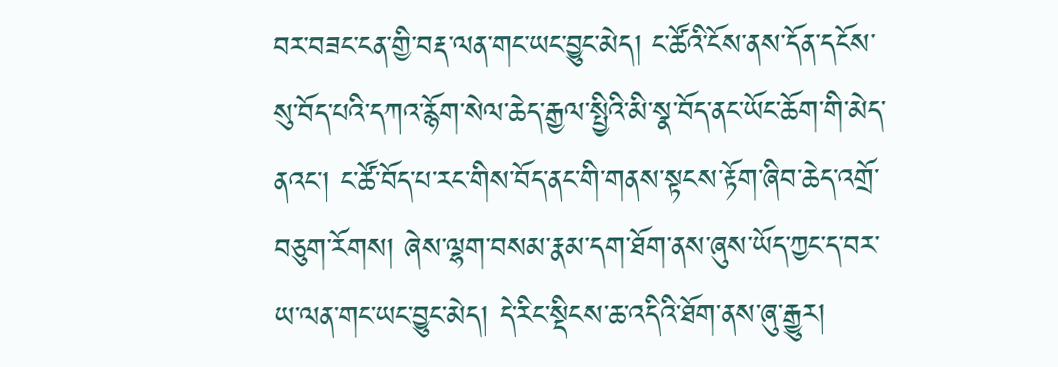བར་བཟང་ངན་གྱི་བརྡ་ལན་གང་ཡང་བྱུང་མེད། ང་ཚོའི་ངོས་ནས་དོན་དངོས་སུ་བོད་པའི་དཀའ་རྙོག་སེལ་ཆེད་རྒྱལ་སྤྱིའི་མི་སྣ་བོད་ནང་ཡོང་ཆོག་གི་མེད་ནའང་། ང་ཚོ་བོད་པ་རང་གིས་བོད་ནང་གི་གནས་སྟངས་རྟོག་ཞིབ་ཆེད་འགྲོ་བཅུག་རོགས། ཞེས་ལྷག་བསམ་རྣམ་དག་ཐོག་ནས་ཞུས་ཡོད་ཀྱང་ད་བར་ཡ་ལན་གང་ཡང་བྱུང་མེད། དེ་རིང་སྡིངས་ཆ་འདིའི་ཐོག་ནས་ཞུ་རྒྱུར།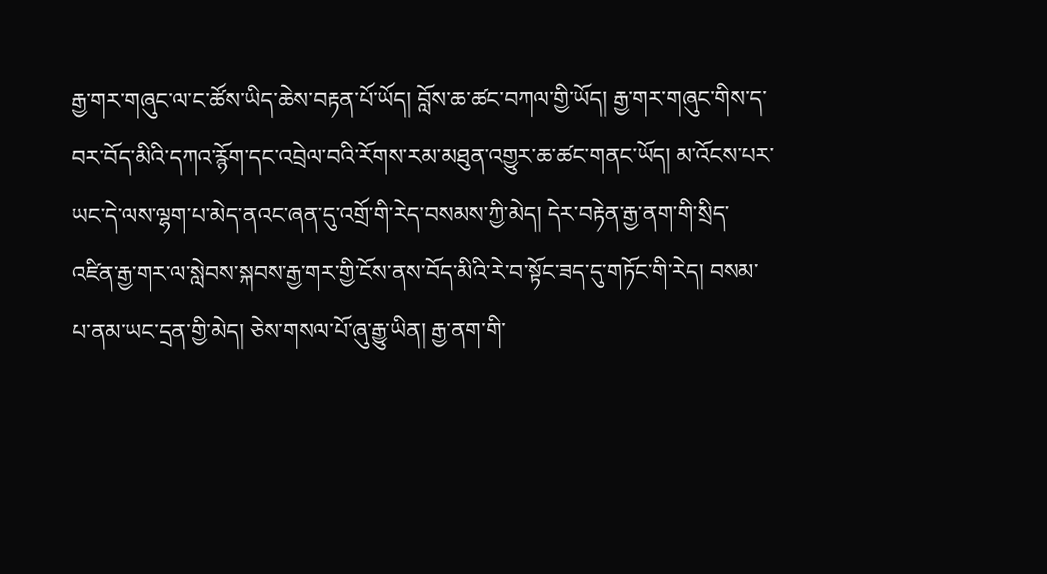རྒྱ་གར་གཞུང་ལ་ང་ཚོས་ཡིད་ཆེས་བརྟན་པོ་ཡོད། བློས་ཆ་ཚང་བཀལ་གྱི་ཡོད། རྒྱ་གར་གཞུང་གིས་ད་བར་བོད་མིའི་དཀའ་རྙོག་དང་འབྲེལ་བའི་རོགས་རམ་མཐུན་འགྱུར་ཆ་ཚང་གནང་ཡོད། མ་འོངས་པར་ཡང་དེ་ལས་ལྷག་པ་མེད་ནའང་ཞན་དུ་འགྲོ་གི་རེད་བསམས་ཀྱི་མེད། དེར་བརྟེན་རྒྱ་ནག་གི་སྲིད་འཛིན་རྒྱ་གར་ལ་སླེབས་སྐབས་རྒྱ་གར་གྱི་ངོས་ནས་བོད་མིའི་རེ་བ་སྟོང་ཟད་དུ་གཏོང་གི་རེད། བསམ་པ་ནམ་ཡང་དྲན་གྱི་མེད། ཅེས་གསལ་པོ་ཞུ་རྒྱུ་ཡིན། རྒྱ་ནག་གི་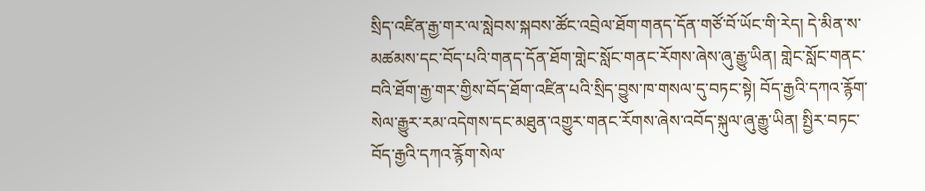སྲིད་འཛིན་རྒྱ་གར་ལ་སླེབས་སྐབས་ཚོང་འབྲེལ་ཐོག་གནད་དོན་གཙོ་བོ་ཡོང་གི་རེད། དེ་མིན་ས་མཚམས་དང་བོད་པའི་གནད་དོན་ཐོག་གླེང་སློང་གནང་རོགས་ཞེས་ཞུ་རྒྱུ་ཡིན། གླེང་སློང་གནང་བའི་ཐོག་རྒྱ་གར་གྱིས་བོད་ཐོག་འཛིན་པའི་སྲིད་བྱུས་ཁ་གསལ་དུ་བཏང་སྟེ། བོད་རྒྱའི་དཀའ་རྙོག་སེལ་རྒྱུར་རམ་འདེགས་དང་མཐུན་འགྱུར་གནང་རོགས་ཞེས་འབོད་སྐུལ་ཞུ་རྒྱུ་ཡིན། སྤྱིར་བཏང་བོད་རྒྱའི་དཀའ་རྙོག་སེལ་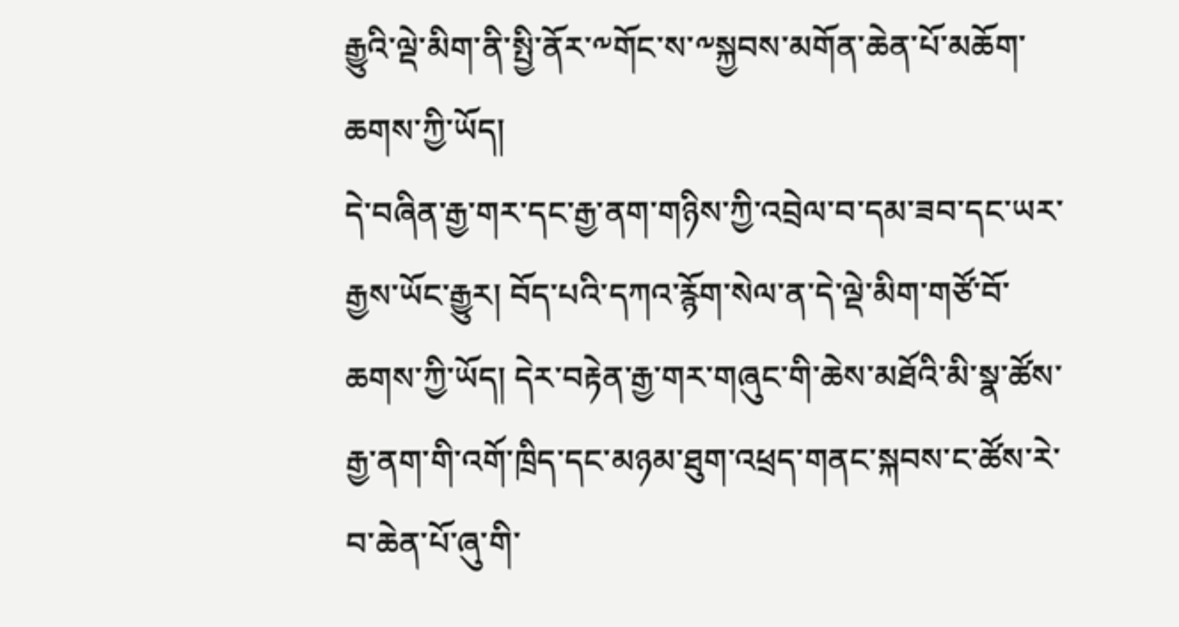རྒྱུའི་ལྡེ་མིག་ནི་སྤྱི་ནོར་༸གོང་ས་༸སྐྱབས་མགོན་ཆེན་པོ་མཆོག་ཆགས་ཀྱི་ཡོད།
དེ་བཞིན་རྒྱ་གར་དང་རྒྱ་ནག་གཉིས་ཀྱི་འབྲེལ་བ་དམ་ཟབ་དང་ཡར་རྒྱས་ཡོང་རྒྱུར། བོད་པའི་དཀའ་རྙོག་སེལ་ན་དེ་ལྡེ་མིག་གཙོ་བོ་ཆགས་ཀྱི་ཡོད། དེར་བརྟེན་རྒྱ་གར་གཞུང་གི་ཆེས་མཐོའི་མི་སྣ་ཚོས་རྒྱ་ནག་གི་འགོ་ཁྲིད་དང་མཉམ་ཐུག་འཕྲད་གནང་སྐབས་ང་ཚོས་རེ་བ་ཆེན་པོ་ཞུ་གི་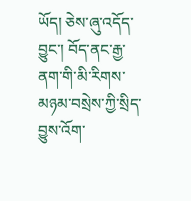ཡོད། ཅེས་ཞུ་འདོད་བྱུང་། བོད་ནང་རྒྱ་ནག་གི་མི་རིགས་མཉམ་བསྲེས་ཀྱི་སྲིད་བྱུས་འོག་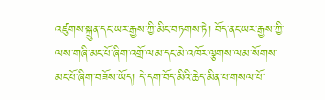འཛུགས་སྐྲུན་དང་ཡར་རྒྱས་ཀྱི་མིང་བཏགས་ཏེ། བོད་ནང་ཡར་རྒྱས་ཀྱི་ལས་གཞི་མང་པོ་ཞིག་འགྲོ་ལམ་དང་མེ་འཁོར་ལྕགས་ལམ་སོགས་མང་པོ་ཞིག་བཟོས་ཡོད། དེ་དག་བོད་མིའི་ཆེད་མིན་པ་གསལ་པོ་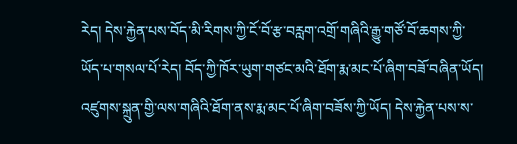རེད། དེས་རྐྱེན་པས་བོད་མི་རིགས་ཀྱི་ངོ་བོ་རྩ་བརླག་འགྲོ་གཞིའི་རྒྱུ་གཙོ་བོ་ཆགས་ཀྱི་ཡོད་པ་གསལ་པོ་རེད། བོད་ཀྱི་ཁོར་ཡུག་གཙང་མའི་ཐོག་རྨ་མང་པོ་ཞིག་བཟོ་བཞིན་ཡོད། འཛུགས་སྐྲུན་གྱི་ལས་གཞིའི་ཐོག་ནས་རྨ་མང་པོ་ཞིག་བཟོས་ཀྱི་ཡོད། དེས་རྐྱེན་པས་ས་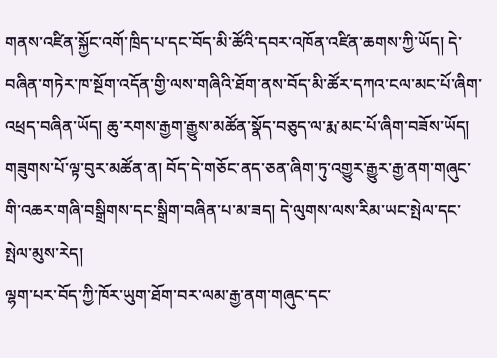གནས་འཛིན་སྐྱོང་འགོ་ཁྲིད་པ་དང་བོད་མི་ཚོའི་དབར་འཁོན་འཛིན་ཆགས་ཀྱི་ཡོད། དེ་བཞིན་གཏེར་ཁ་སྔོག་འདོན་གྱི་ལས་གཞིའི་ཐོག་ནས་བོད་མི་ཚོར་དཀའ་ངལ་མང་པོ་ཞིག་འཕྲད་བཞིན་ཡོད། ཆུ་རགས་རྒྱག་རྒྱུས་མཚོན་སྣོད་བཅུད་ལ་རྨ་མང་པོ་ཞིག་བཟོས་ཡོད། གཟུགས་པོ་ལྟ་བུར་མཚོན་ན། བོད་དེ་གཅོང་ནད་ཅན་ཞིག་ཏུ་འགྱུར་རྒྱུར་རྒྱ་ནག་གཞུང་གི་འཆར་གཞི་བསྒྲིགས་དང་སྒྲིག་བཞིན་པ་མ་ཟད། དེ་ལུགས་ལས་རིམ་ཡང་སྤེལ་དང་སྤེལ་མུས་རེད།
ལྷག་པར་བོད་ཀྱི་ཁོར་ཡུག་ཐོག་བར་ལམ་རྒྱ་ནག་གཞུང་དང་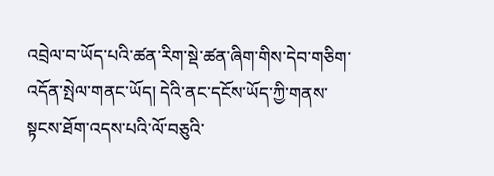འབྲེལ་བ་ཡོད་པའི་ཚན་རིག་སྡེ་ཚན་ཞིག་གིས་དེབ་གཅིག་འདོན་སྤེལ་གནང་ཡོད། དེའི་ནང་དངོས་ཡོད་ཀྱི་གནས་སྟངས་ཐོག་འདས་པའི་ལོ་བཅུའི་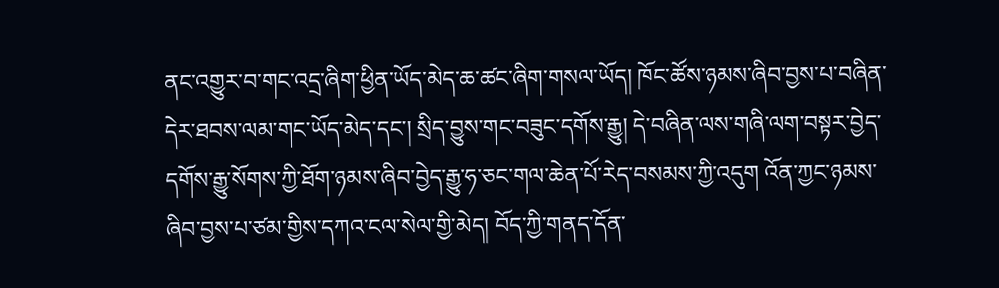ནང་འགྱུར་བ་གང་འདྲ་ཞིག་ཕྱིན་ཡོད་མེད་ཆ་ཚང་ཞིག་གསལ་ཡོད། ཁོང་ཚོས་ཉམས་ཞིབ་བྱས་པ་བཞིན་དེར་ཐབས་ལམ་གང་ཡོད་མེད་དང་། སྲིད་བྱུས་གང་བཟུང་དགོས་རྒྱུ། དེ་བཞིན་ལས་གཞི་ལག་བསྟར་བྱེད་དགོས་རྒྱུ་སོགས་ཀྱི་ཐོག་ཉམས་ཞིབ་བྱེད་རྒྱུ་ཧ་ཅང་གལ་ཆེན་པོ་རེད་བསམས་ཀྱི་འདུག འོན་ཀྱང་ཉམས་ཞིབ་བྱས་པ་ཙམ་གྱིས་དཀའ་ངལ་སེལ་གྱི་མེད། བོད་ཀྱི་གནད་དོན་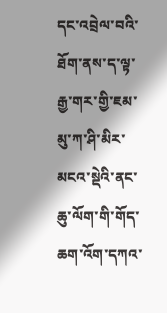དང་འབྲེལ་བའི་ཐོག་ནས་ད་ལྟ་རྒྱ་གར་གྱི་ཇམ་མུ་ཀ་ཤི་མིར་མངའ་སྡེའི་ནང་ཆུ་ལོག་གི་གོད་ཆག་འོག་དཀའ་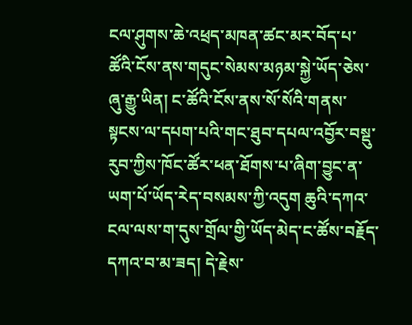ངལ་ཤུགས་ཆེ་འཕྲད་མཁན་ཚང་མར་བོད་པ་ཚོའི་ངོས་ནས་གདུང་སེམས་མཉམ་སྐྱེ་ཡོད་ཅེས་ཞུ་རྒྱུ་ཡིན། ང་ཚོའི་ངོས་ནས་སོ་སོའི་གནས་སྟངས་ལ་དཔག་པའི་གང་ཐུབ་དཔལ་འབྱོར་བསྡུ་རུབ་ཀྱིས་ཁོང་ཚོར་ཕན་ཐོགས་པ་ཞིག་བྱུང་ན་ཡག་པོ་ཡོད་རེད་བསམས་ཀྱི་འདུག ཆུའི་དཀའ་ངལ་ལས་ག་དུས་གྲོལ་གྱི་ཡོད་མེད་ང་ཚོས་བརྗོད་དཀའ་བ་མ་ཟད། དེ་རྗེས་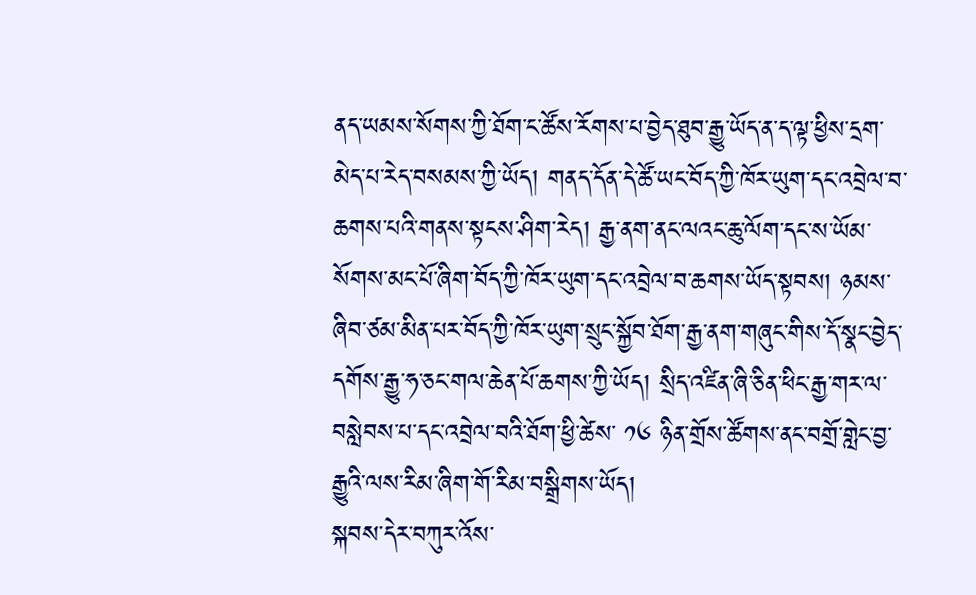ནད་ཡམས་སོགས་ཀྱི་ཐོག་ང་ཚོས་རོགས་པ་བྱེད་ཐུབ་རྒྱུ་ཡོད་ན་ད་ལྟ་ཕྱིས་དྲག་མེད་པ་རེད་བསམས་ཀྱི་ཡོད། གནད་དོན་དེ་ཚོ་ཡང་བོད་ཀྱི་ཁོར་ཡུག་དང་འབྲེལ་བ་ཆགས་པའི་གནས་སྟངས་ཤིག་རེད། རྒྱ་ནག་ནང་ལའང་ཆུ་ལོག་དང་ས་ཡོམ་སོགས་མང་པོ་ཞིག་བོད་ཀྱི་ཁོར་ཡུག་དང་འབྲེལ་བ་ཆགས་ཡོད་སྟབས། ཉམས་ཞིབ་ཙམ་མིན་པར་བོད་ཀྱི་ཁོར་ཡུག་སྲུང་སྐྱོབ་ཐོག་རྒྱ་ནག་གཞུང་གིས་དོ་སྣང་བྱེད་དགོས་རྒྱུ་ཧ་ཅང་གལ་ཆེན་པོ་ཆགས་ཀྱི་ཡོད། སྲིད་འཛིན་ཞི་ཅིན་ཕིང་རྒྱ་གར་ལ་བསླེབས་པ་དང་འབྲེལ་བའི་ཐོག་ཕྱི་ཚེས་ ༡༦ ཉིན་གྲོས་ཚོགས་ནང་བགྲོ་གླེང་བྱ་རྒྱུའི་ལས་རིམ་ཞིག་གོ་རིམ་བསྒྲིགས་ཡོད།
སྐབས་དེར་བཀུར་འོས་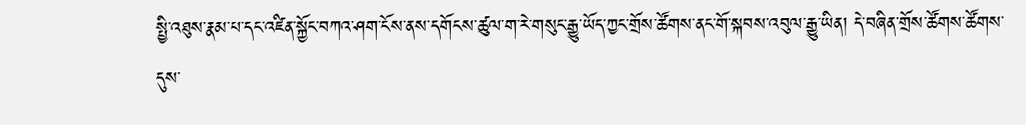སྤྱི་འཐུས་རྣམ་པ་དང་འཛིན་སྐྱོང་བཀའ་ཤག་ངོས་ནས་དགོངས་ཚུལ་ག་རེ་གསུང་རྒྱུ་ཡོད་ཀྱང་གྲོས་ཚོགས་ནང་གོ་སྐབས་འབུལ་རྒྱུ་ཡིན། དེ་བཞིན་གྲོས་ཚོགས་ཚོགས་དུས་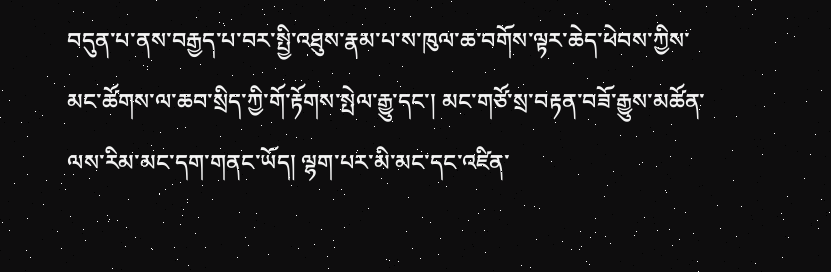བདུན་པ་ནས་བརྒྱད་པ་བར་སྤྱི་འཐུས་རྣམ་པ་ས་ཁུལ་ཆ་བགོས་ལྟར་ཆེད་ཕེབས་ཀྱིས་མང་ཚོགས་ལ་ཆབ་སྲིད་ཀྱི་གོ་རྟོགས་སྤེལ་རྒྱུ་དང་། མང་གཙོ་སྲ་བརྟན་བཟོ་རྒྱུས་མཚོན་ལས་རིམ་མང་དག་གནང་ཡོད། ལྷག་པར་མི་མང་དང་འཛིན་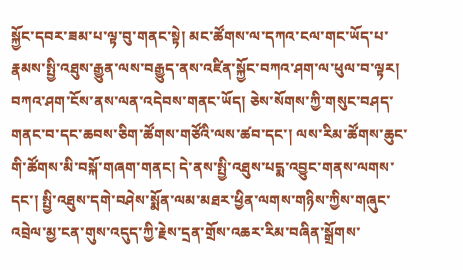སྐྱོང་དབར་ཟམ་པ་ལྟ་བུ་གནང་སྟེ། མང་ཚོགས་ལ་དཀའ་ངལ་གང་ཡོད་པ་རྣམས་སྤྱི་འཐུས་རྒྱུན་ལས་བརྒྱུད་ནས་འཛིན་སྐྱོང་བཀའ་ཤག་ལ་ཕུལ་བ་ལྟར། བཀའ་ཤག་ངོས་ནས་ལན་འདེབས་གནང་ཡོད། ཅེས་སོགས་ཀྱི་གསུང་བཤད་གནང་བ་དང་ཆབས་ཅིག་ཚོགས་གཙོའི་ལས་ཚབ་དང་། ལས་རིམ་ཚོགས་ཆུང་གི་ཚོགས་མི་བསྐོ་གཞག་གནང། དེ་ནས་སྤྱི་འཐུས་པདྨ་འབྱུང་གནས་ལགས་དང་། སྤྱི་འཐུས་དགེ་བཤེས་སྨོན་ལམ་མཐར་ཕྱིན་ལགས་གཉིས་ཀྱིས་གཞུང་འབྲེལ་མྱ་ངན་གུས་འདུད་ཀྱི་རྗེས་དྲན་གྲོས་འཆར་རིམ་བཞིན་སྒྲོགས་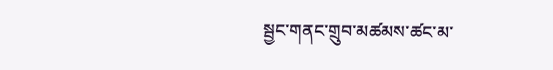སྦྱང་གནང་གྲུབ་མཚམས་ཚང་མ་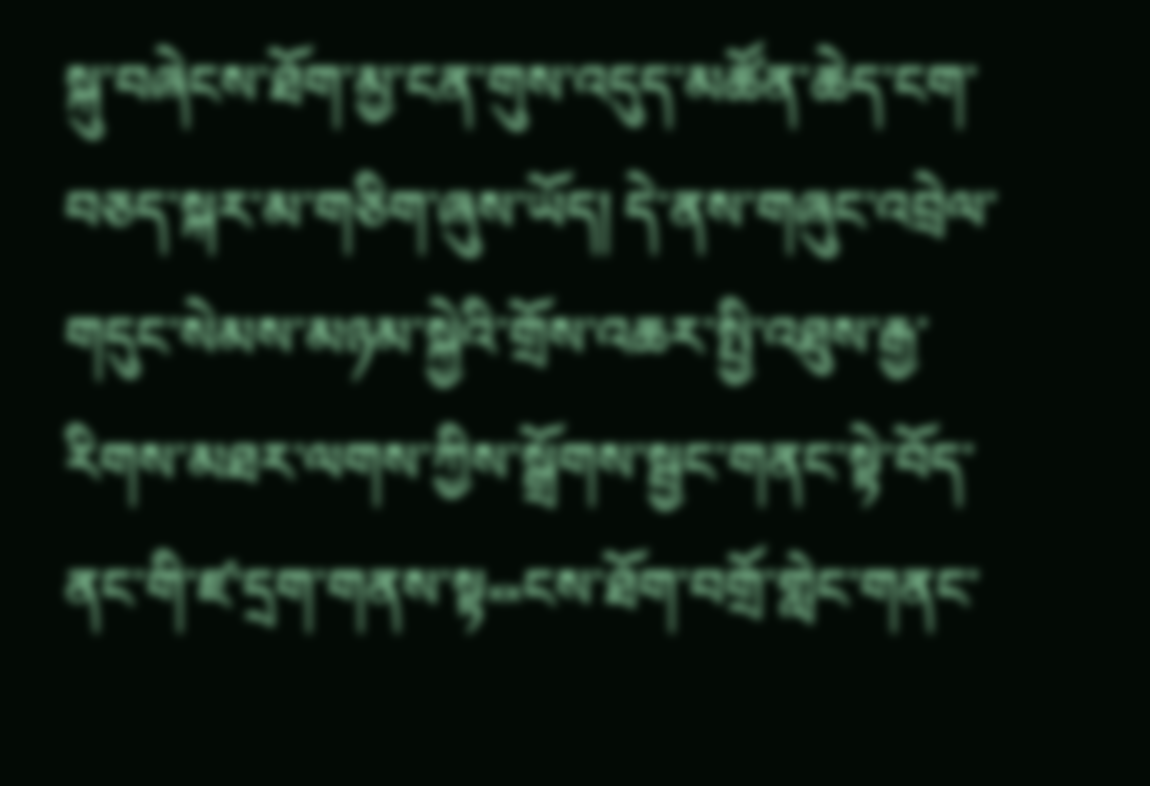སྐུ་བཞེངས་ཐོག་མྱ་ངན་གུས་འདུད་མཚོན་ཆེད་ངག་བཅད་སྐར་མ་གཅིག་ཞུས་ཡོད། དེ་ནས་གཞུང་འབྲེལ་གདུང་སེམས་མཉམ་སྐྱེའི་གྲོས་འཆར་སྤྱི་འཐུས་རྒྱ་རིགས་མཐར་ལགས་ཀྱིས་སྒྲོགས་སྦྱང་གནང་སྟེ་བོད་ནང་གི་ཛ་དྲག་གནས་སྟ༞ངས་ཐོག་བགྲོ་གླེང་གནང་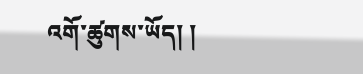འགོ་ཚུགས་ཡོད། །